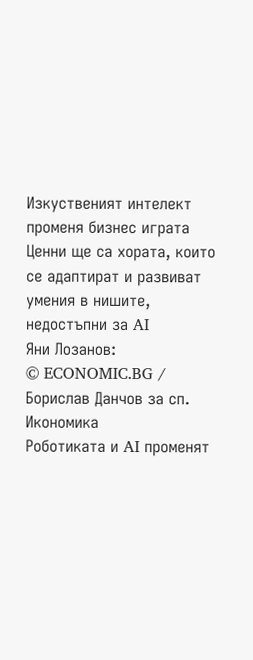Изкуственият интелект променя бизнес играта
Ценни ще са хората, които се адаптират и развиват умения в нишите, недостъпни за AI
Яни Лозанов:
© ECONOMIC.BG / Борислав Данчов за сп. Икономика
Роботиката и AI променят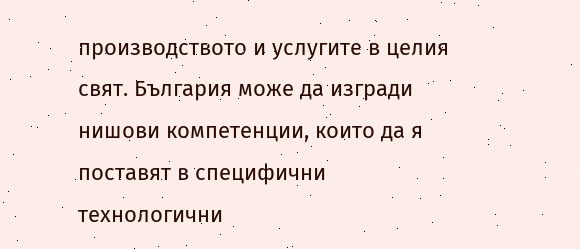производството и услугите в целия свят. България може да изгради нишови компетенции, които да я поставят в специфични технологични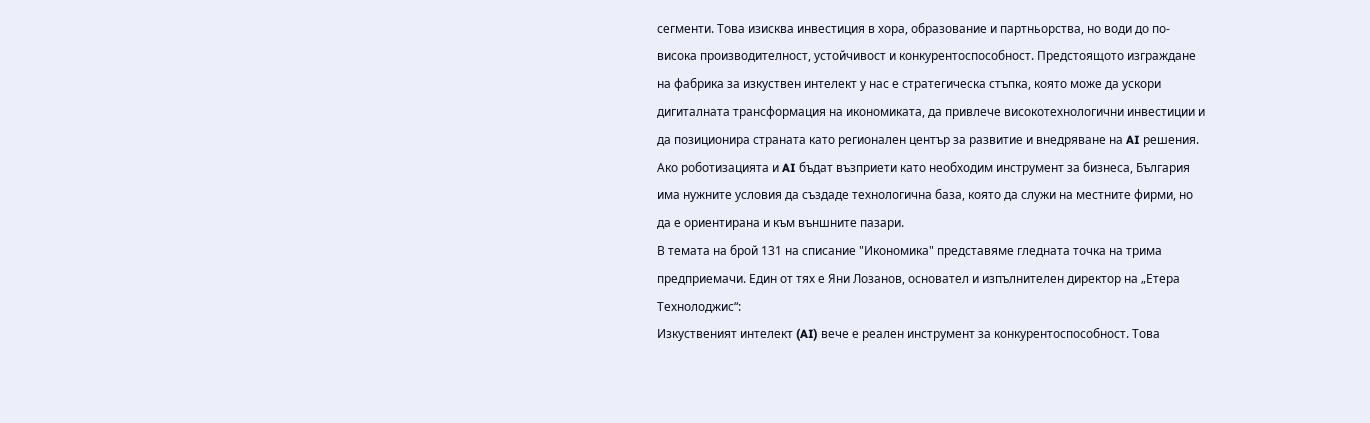сегменти. Това изисква инвестиция в хора, образование и партньорства, но води до по-висока производителност, устойчивост и конкурентоспособност. Предстоящото изграждане на фабрика за изкуствен интелект у нас е стратегическа стъпка, която може да ускори дигиталната трансформация на икономиката, да привлече високотехнологични инвестиции и да позиционира страната като регионален център за развитие и внедряване на AI решения. Ако роботизацията и AI бъдат възприети като необходим инструмент за бизнеса, България има нужните условия да създаде технологична база, която да служи на местните фирми, но да е ориентирана и към външните пазари.
В темата на брой 131 на списание "Икономика" представяме гледната точка на трима предприемачи. Един от тях е Яни Лозанов, основател и изпълнителен директор на „Етера Технолоджис“:
Изкуственият интелект (AI) вече е реален инструмент за конкурентоспособност. Това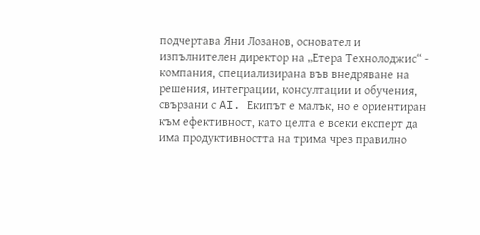подчертава Яни Лозанов, основател и изпълнителен директор на „Етера Технолоджис“ - компания, специализирана във внедряване на решения, интеграции, консултации и обучения, свързани с AI. Екипът е малък, но е ориентиран към ефективност, като целта е всеки експерт да има продуктивността на трима чрез правилно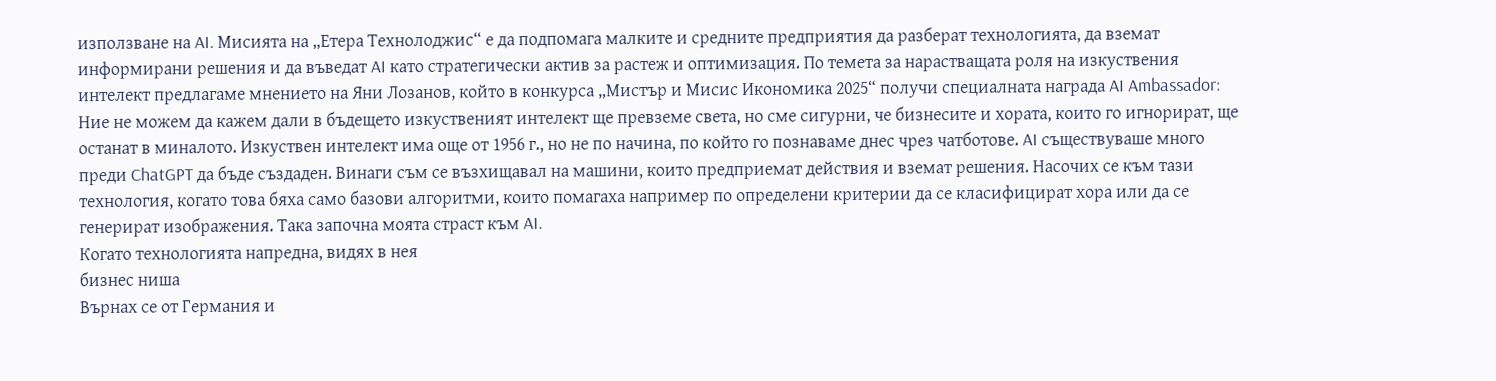използване на AI. Мисията на „Етера Технолоджис“ е да подпомага малките и средните предприятия да разберат технологията, да вземат информирани решения и да въведат AI като стратегически актив за растеж и оптимизация. По темета за нарастващата роля на изкуствения интелект предлагаме мнението на Яни Лозанов, който в конкурса „Мистър и Мисис Икономика 2025“ получи специалната награда AI Ambassador:
Ние не можем да кажем дали в бъдещето изкуственият интелект ще превземе света, но сме сигурни, че бизнесите и хората, които го игнорират, ще останат в миналото. Изкуствен интелект има още от 1956 г., но не по начина, по който го познаваме днес чрез чатботове. AI съществуваше много преди ChatGPT да бъде създаден. Винаги съм се възхищавал на машини, които предприемат действия и вземат решения. Насочих се към тази технология, когато това бяха само базови алгоритми, които помагаха например по определени критерии да се класифицират хора или да се генерират изображения. Така започна моята страст към AI.
Когато технологията напредна, видях в нея
бизнес ниша
Върнах се от Германия и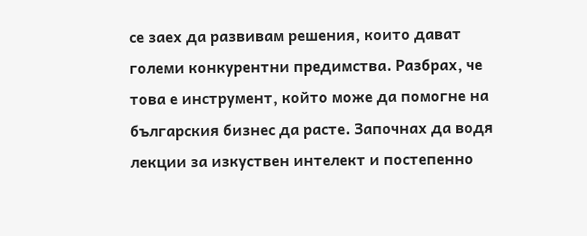се заех да развивам решения, които дават големи конкурентни предимства. Разбрах, че това е инструмент, който може да помогне на българския бизнес да расте. Започнах да водя лекции за изкуствен интелект и постепенно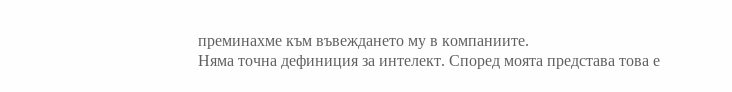преминахме към въвеждането му в компаниите.
Няма точна дефиниция за интелект. Според моята представа това е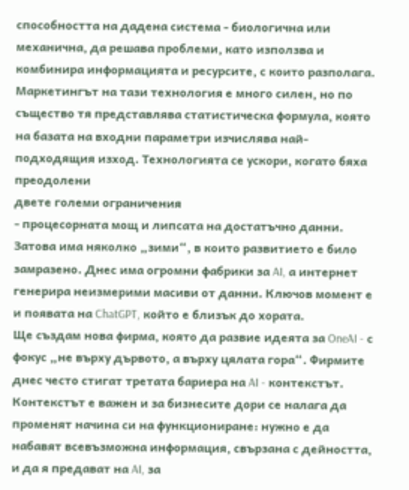способността на дадена система - биологична или механична, да решава проблеми, като използва и комбинира информацията и ресурсите, с които разполага. Маркетингът на тази технология е много силен, но по същество тя представлява статистическа формула, която на базата на входни параметри изчислява най-подходящия изход. Технологията се ускори, когато бяха преодолени
двете големи ограничения
- процесорната мощ и липсата на достатъчно данни. Затова има няколко „зими“, в които развитието е било замразено. Днес има огромни фабрики за AI, а интернет генерира неизмерими масиви от данни. Ключов момент е и появата на ChatGPT, който е близък до хората.
Ще създам нова фирма, която да развие идеята за OneAI - с фокус „не върху дървото, а върху цялата гора“. Фирмите днес често стигат третата бариера на AI - контекстът. Контекстът е важен и за бизнесите дори се налага да променят начина си на функциониране: нужно е да набавят всевъзможна информация, свързана с дейността, и да я предават на AI, за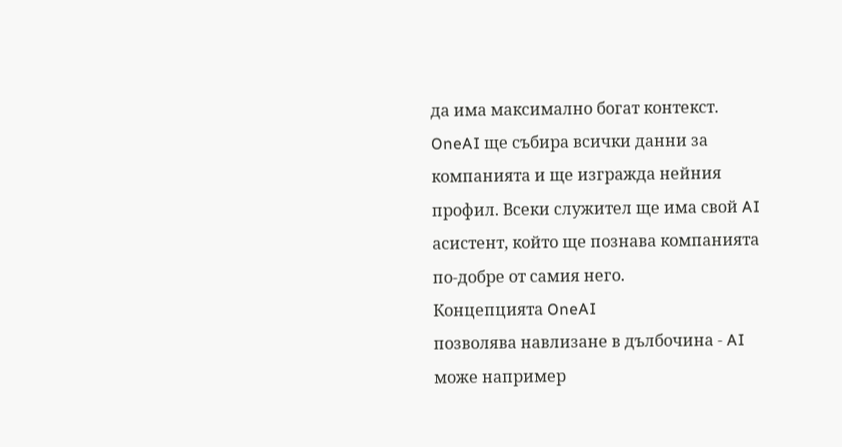да има максимално богат контекст. OneAI ще събира всички данни за компанията и ще изгражда нейния профил. Всеки служител ще има свой AI асистент, който ще познава компанията по-добре от самия него.
Концепцията OneAI
позволява навлизане в дълбочина - AI може например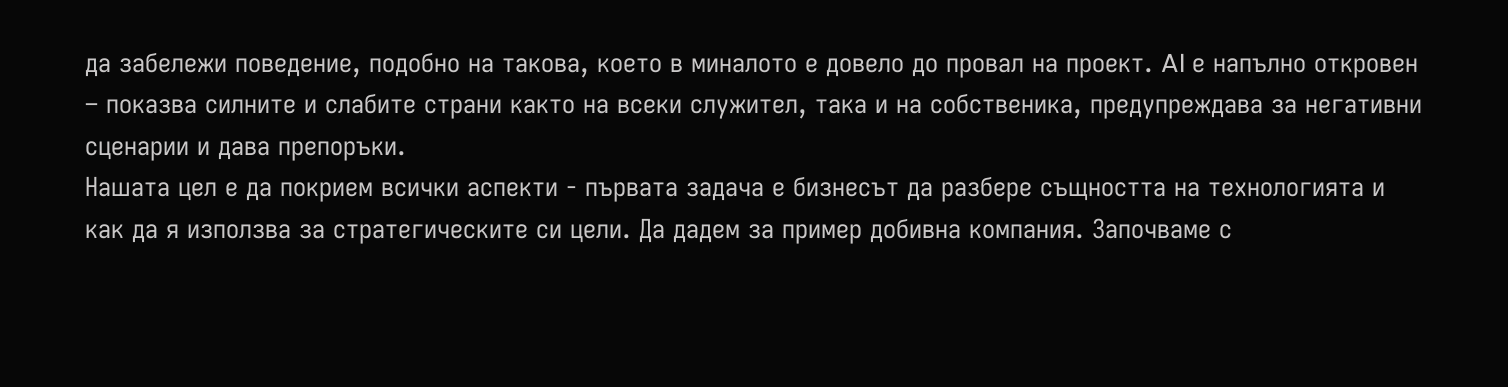да забележи поведение, подобно на такова, което в миналото е довело до провал на проект. AI е напълно откровен – показва силните и слабите страни както на всеки служител, така и на собственика, предупреждава за негативни сценарии и дава препоръки.
Нашата цел е да покрием всички аспекти - първата задача е бизнесът да разбере същността на технологията и как да я използва за стратегическите си цели. Да дадем за пример добивна компания. Започваме с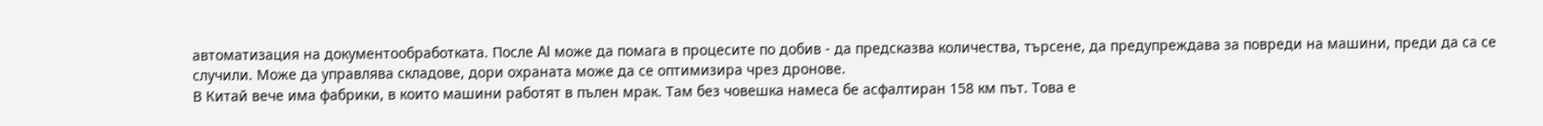автоматизация на документообработката. После AI може да помага в процесите по добив - да предсказва количества, търсене, да предупреждава за повреди на машини, преди да са се случили. Може да управлява складове, дори охраната може да се оптимизира чрез дронове.
В Китай вече има фабрики, в които машини работят в пълен мрак. Там без човешка намеса бе асфалтиран 158 км път. Това е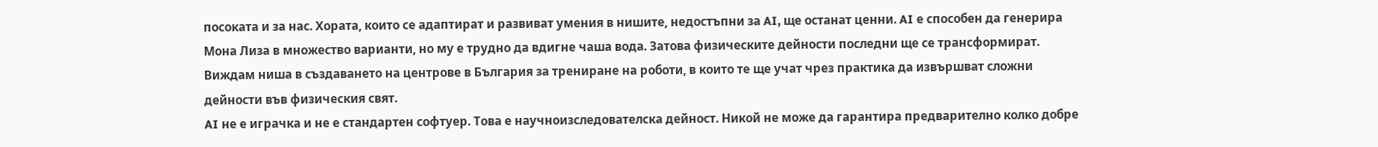посоката и за нас. Хората, които се адаптират и развиват умения в нишите, недостъпни за AI, ще останат ценни. AI е способен да генерира Мона Лиза в множество варианти, но му е трудно да вдигне чаша вода. Затова физическите дейности последни ще се трансформират. Виждам ниша в създаването на центрове в България за трениране на роботи, в които те ще учат чрез практика да извършват сложни дейности във физическия свят.
AI не е играчка и не е стандартен софтуер. Това е научноизследователска дейност. Никой не може да гарантира предварително колко добре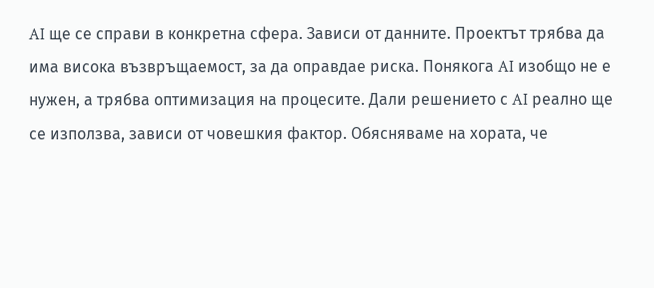AI ще се справи в конкретна сфера. Зависи от данните. Проектът трябва да има висока възвръщаемост, за да оправдае риска. Понякога AI изобщо не е нужен, а трябва оптимизация на процесите. Дали решението с AI реално ще се използва, зависи от човешкия фактор. Обясняваме на хората, че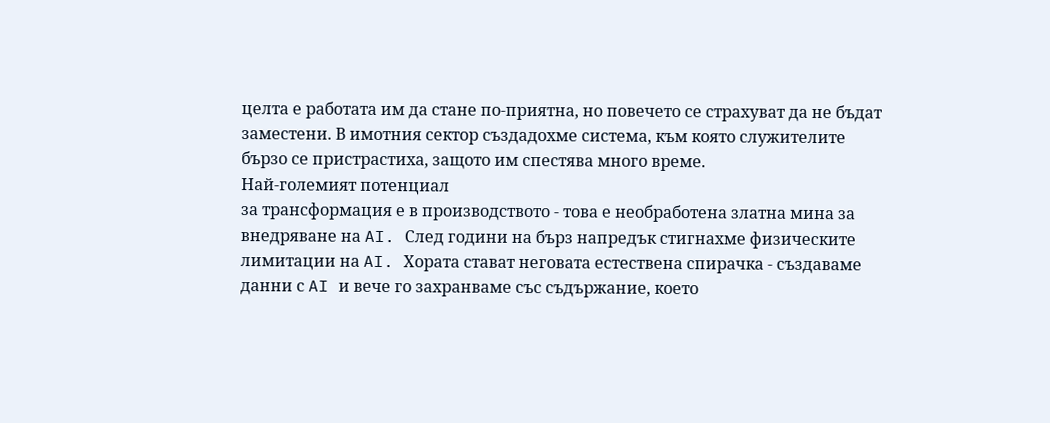целта е работата им да стане по-приятна, но повечето се страхуват да не бъдат заместени. В имотния сектор създадохме система, към която служителите бързо се пристрастиха, защото им спестява много време.
Най-големият потенциал
за трансформация е в производството - това е необработена златна мина за внедряване на AI. След години на бърз напредък стигнахме физическите лимитации на AI. Хората стават неговата естествена спирачка - създаваме данни с AI и вече го захранваме със съдържание, което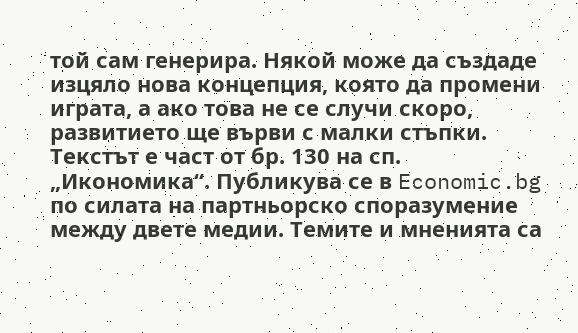той сам генерира. Някой може да създаде изцяло нова концепция, която да промени играта, а ако това не се случи скоро, развитието ще върви с малки стъпки.
Текстът е част от бр. 130 на сп. „Икономика“. Публикува се в Economic.bg по силата на партньорско споразумение между двете медии. Темите и мненията са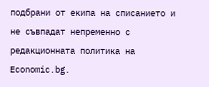подбрани от екипа на списанието и не съвпадат непременно с редакционната политика на Economic.bg.